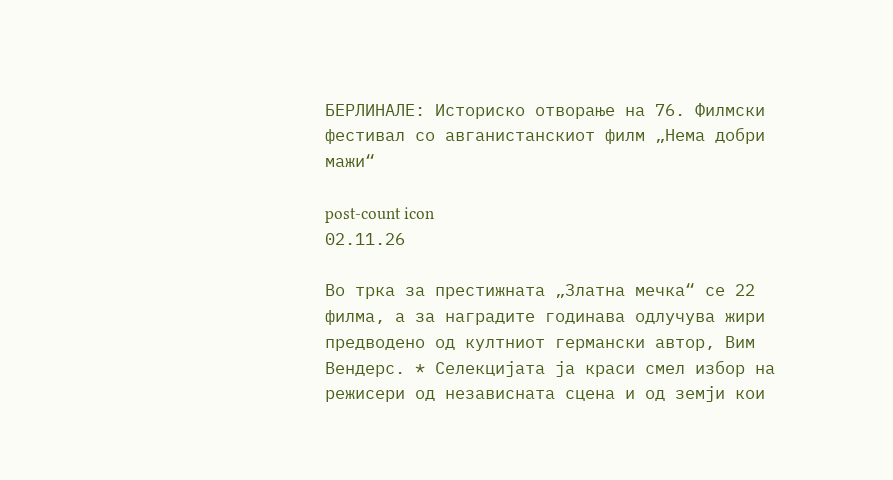БЕРЛИНАЛЕ: Историско отворање на 76. Филмски фестивал со авганистанскиот филм „Нема добри мажи“

post-count icon
02.11.26

Во трка за престижната „Златна мечка“ се 22 филма, а за наградите годинава одлучува жири предводено од култниот германски автор, Вим Вендерс. * Селекцијата ја краси смел избор на режисери од независната сцена и од земји кои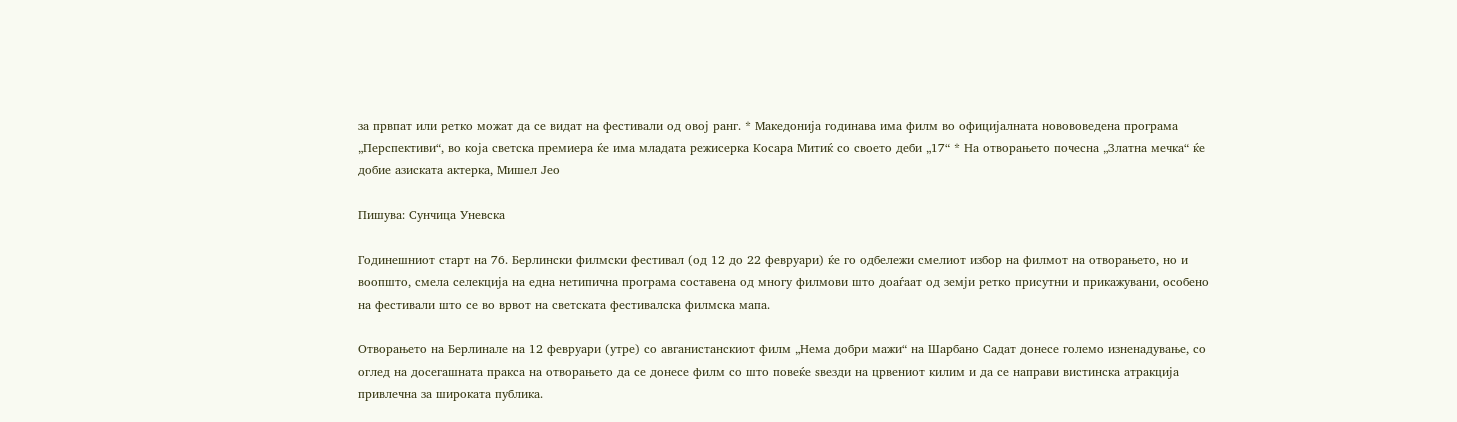за првпат или ретко можат да се видат на фестивали од овој ранг. * Македонија годинава има филм во официјалната новововедена програма „Перспективи“, во која светска премиера ќе има младата режисерка Косара Митиќ со своето деби „17“ * На отворањето почесна „Златна мечка“ ќе добие азиската актерка, Мишел Јео

Пишува: Сунчица Уневска

Годинешниот старт на 76. Берлински филмски фестивал (од 12 до 22 февруари) ќе го одбележи смелиот избор на филмот на отворањето, но и воопшто, смела селекција на една нетипична програма составена од многу филмови што доаѓаат од земји ретко присутни и прикажувани, особено на фестивали што се во врвот на светската фестивалска филмска мапа.

Отворањето на Берлинале на 12 февруари (утре) со авганистанскиот филм „Нема добри мажи“ на Шарбано Садат донесе големо изненадување, со оглед на досегашната пракса на отворањето да се донесе филм со што повеќе ѕвезди на црвениот килим и да се направи вистинска атракција привлечна за широката публика.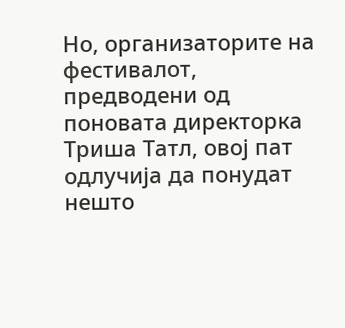Но, организаторите на фестивалот, предводени од поновата директорка Триша Татл, овој пат одлучија да понудат нешто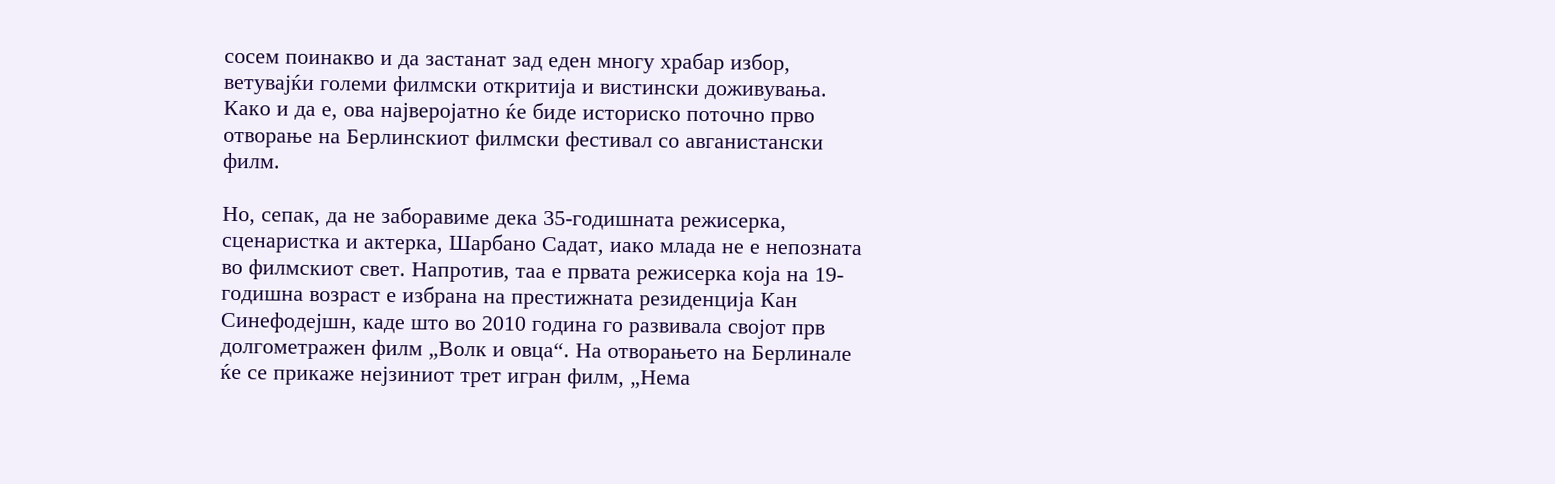сосем поинакво и да застанат зад еден многу храбар избор, ветувајќи големи филмски откритија и вистински доживувања. Како и да е, ова најверојатно ќе биде историско поточно прво отворање на Берлинскиот филмски фестивал со авганистански филм.

Но, сепак, да не заборавиме дека 35-годишната режисерка, сценаристка и актерка, Шарбано Садат, иако млада не е непозната во филмскиот свет. Напротив, таа е првата режисерка која на 19-годишна возраст е избрана на престижната резиденција Кан Синефодејшн, каде што во 2010 година го развивала својот прв долгометражен филм „Волк и овца“. На отворањето на Берлинале ќе се прикаже нејзиниот трет игран филм, „Нема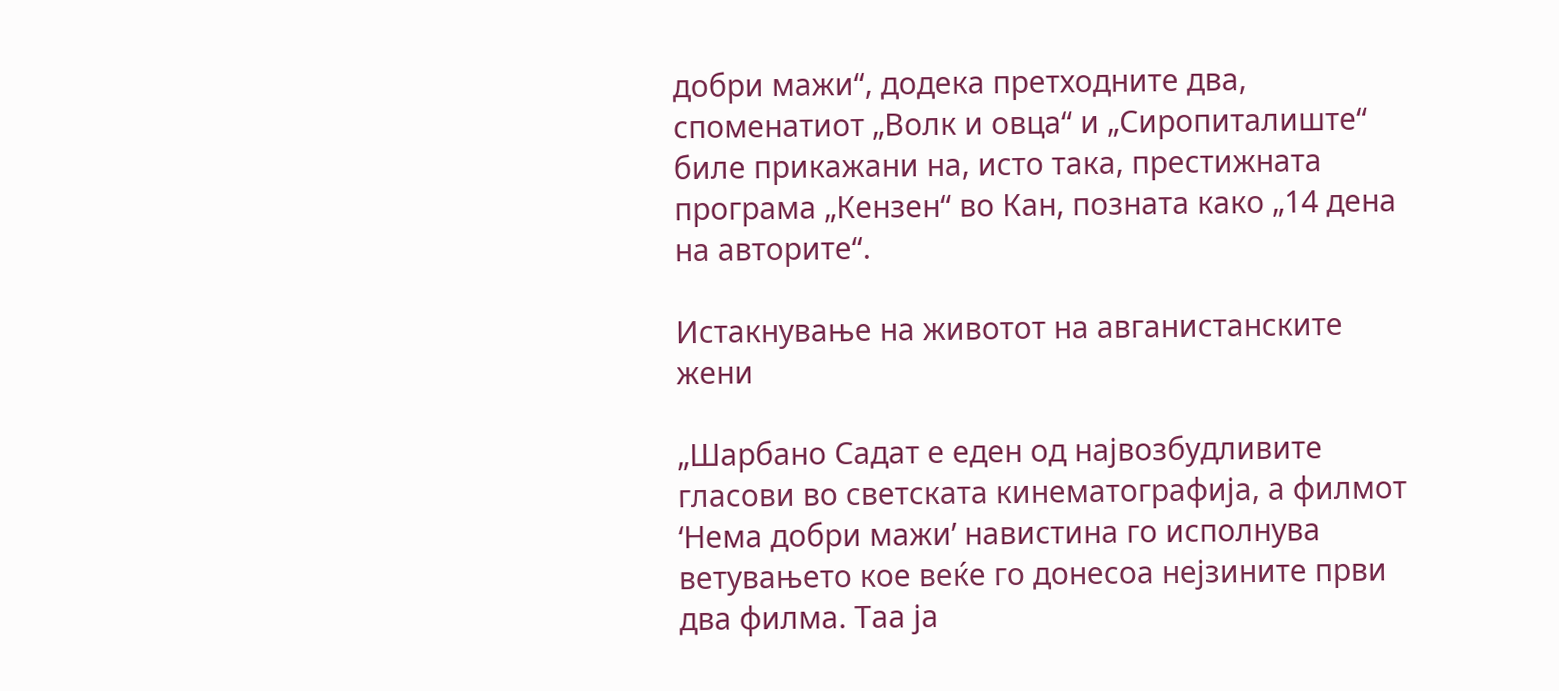добри мажи“, додека претходните два, споменатиот „Волк и овца“ и „Сиропиталиште“ биле прикажани на, исто така, престижната програма „Кензен“ во Кан, позната како „14 дена на авторите“.

Истакнување на животот на авганистанските жени

„Шарбано Садат е еден од највозбудливите гласови во светската кинематографија, а филмот ‘Нема добри мажи’ навистина го исполнува ветувањето кое веќе го донесоа нејзините први два филма. Таа ја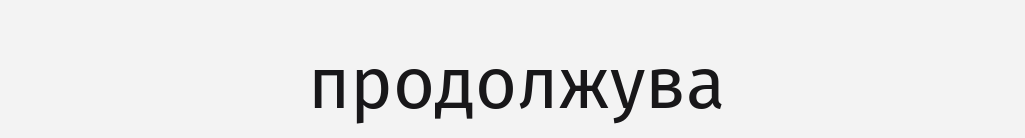продолжува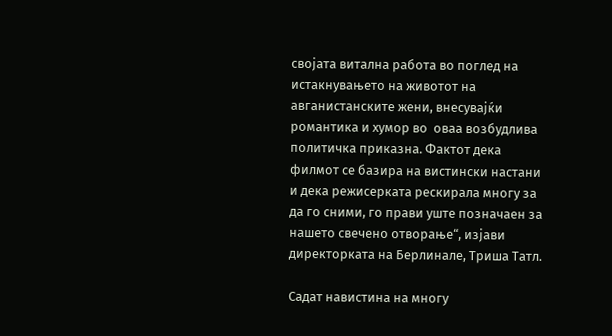својата витална работа во поглед на истакнувањето на животот на авганистанските жени, внесувајќи романтика и хумор во  оваа возбудлива политичка приказна. Фактот дека филмот се базира на вистински настани и дека режисерката рескирала многу за да го сними, го прави уште позначаен за нашето свечено отворање“, изјави директорката на Берлинале, Триша Татл.

Садат навистина на многу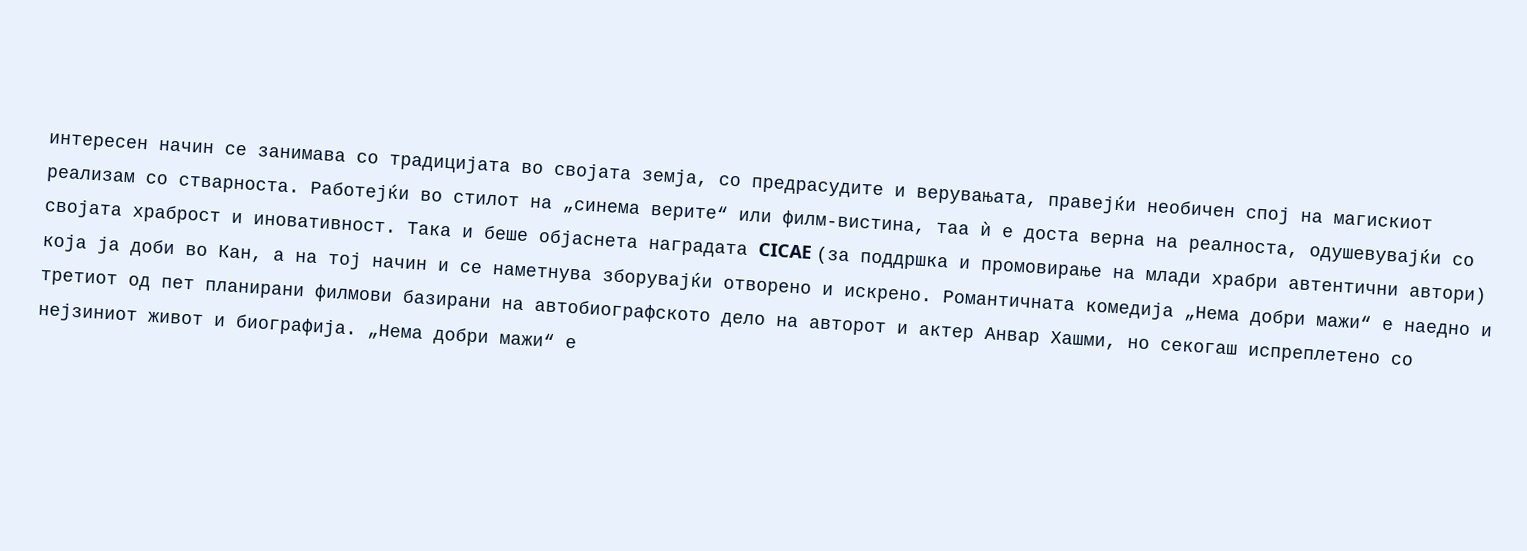интересен начин се занимава со традицијата во својата земја, со предрасудите и верувањата, правејќи необичен спој на магискиот реализам со стварноста. Работејќи во стилот на „синема верите“ или филм-вистина, таа ѝ е доста верна на реалноста, одушевувајќи со својата храброст и иновативност. Така и беше објаснета наградата CICAE (за поддршка и промовирање на млади храбри автентични автори) која ја доби во Кан, а на тој начин и се наметнува зборувајќи отворено и искрено. Романтичната комедија „Нема добри мажи“ е наедно и третиот од пет планирани филмови базирани на автобиографското дело на авторот и актер Анвар Хашми, но секогаш испреплетено со нејзиниот живот и биографија. „Нема добри мажи“ е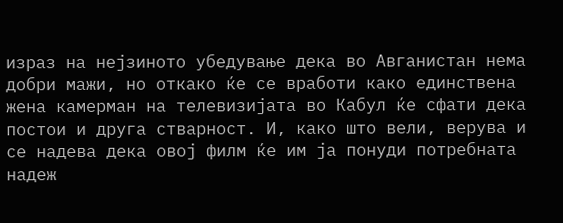израз на нејзиното убедување дека во Авганистан нема добри мажи, но откако ќе се вработи како единствена жена камерман на телевизијата во Кабул ќе сфати дека постои и друга стварност. И, како што вели, верува и се надева дека овој филм ќе им ја понуди потребната надеж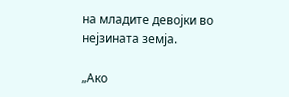на младите девојки во нејзината земја.

„Ако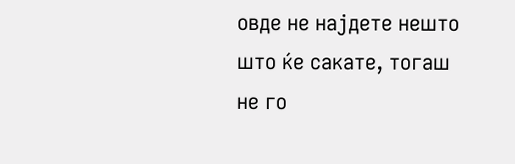овде не најдете нешто што ќе сакате, тогаш не го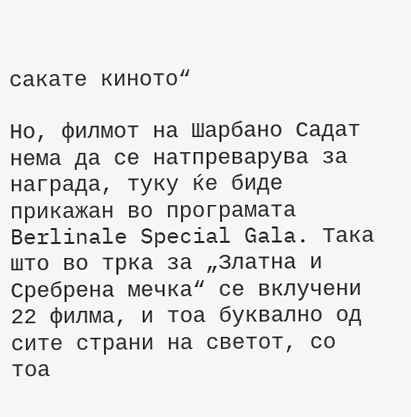сакате киното“

Но, филмот на Шарбано Садат нема да се натпреварува за награда, туку ќе биде прикажан во програмата Berlinale Special Gala. Така што во трка за „Златна и Сребрена мечка“ се вклучени 22 филма, и тоа буквално од сите страни на светот, со тоа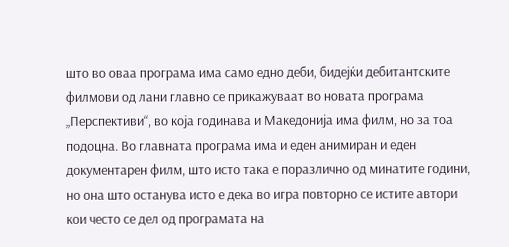што во оваа програма има само едно деби, бидејќи дебитантските филмови од лани главно се прикажуваат во новата програма „Перспективи“, во која годинава и Македонија има филм, но за тоа подоцна. Во главната програма има и еден анимиран и еден документарен филм, што исто така е поразлично од минатите години, но она што останува исто е дека во игра повторно се истите автори кои често се дел од програмата на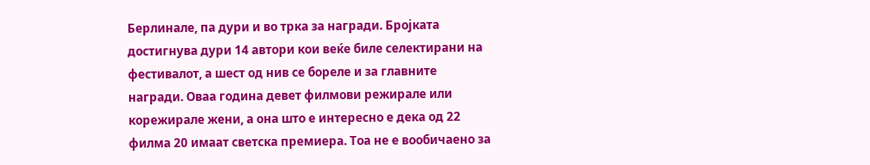Берлинале, па дури и во трка за награди. Бројката достигнува дури 14 автори кои веќе биле селектирани на фестивалот, а шест од нив се бореле и за главните награди. Оваа година девет филмови режирале или корежирале жени, а она што е интересно е дека од 22 филма 20 имаат светска премиера. Тоа не е вообичаено за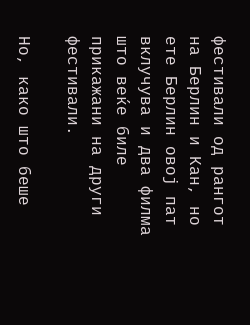фестивали од рангот на Берлин и Кан, но ете Берлин овој пат вклучува и два филма што веќе биле прикажани на други фестивали.

Но, како што беше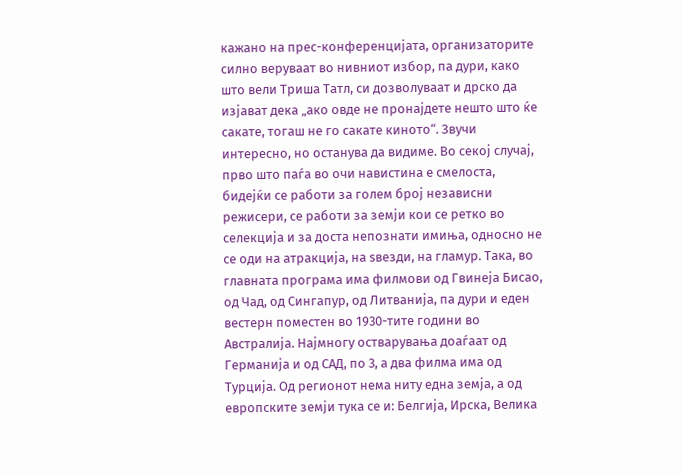кажано на прес-конференцијата, организаторите силно веруваат во нивниот избор, па дури, како што вели Триша Татл, си дозволуваат и дрско да изјават дека „ако овде не пронајдете нешто што ќе сакате, тогаш не го сакате киното“. Звучи интересно, но останува да видиме. Во секој случај, прво што паѓа во очи навистина е смелоста, бидејќи се работи за голем број независни режисери, се работи за земји кои се ретко во селекција и за доста непознати имиња, односно не се оди на атракција, на ѕвезди, на гламур. Така, во главната програма има филмови од Гвинеја Бисао, од Чад, од Сингапур, од Литванија, па дури и еден вестерн поместен во 1930-тите години во Австралија. Најмногу остварувања доаѓаат од Германија и од САД, по 3, а два филма има од Турција. Од регионот нема ниту една земја, а од европските земји тука се и: Белгија, Ирска, Велика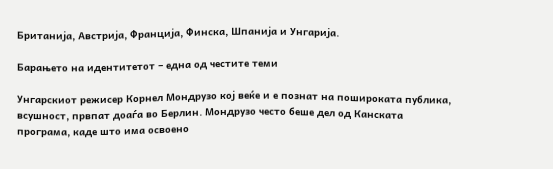Британија, Австрија, Франција, Финска, Шпанија и Унгарија.

Барањето на идентитетот – една од честите теми

Унгарскиот режисер Корнел Мондрузо кој веќе и е познат на пошироката публика, всушност, првпат доаѓа во Берлин. Мондрузо често беше дел од Канската програма, каде што има освоено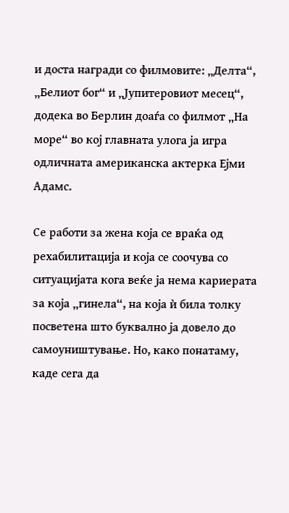и доста награди со филмовите: „Делта“, „Белиот бог“ и „Јупитеровиот месец“, додека во Берлин доаѓа со филмот „На море“ во кој главната улога ја игра одличната американска актерка Ејми Адамс.

Се работи за жена која се враќа од рехабилитација и која се соочува со ситуацијата кога веќе ја нема кариерата за која „гинела“, на која ѝ била толку посветена што буквално ја довело до самоуништување. Но, како понатаму, каде сега да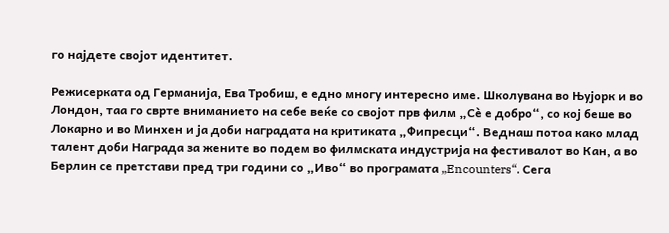го најдете својот идентитет.

Режисерката од Германија, Ева Тробиш, е едно многу интересно име. Школувана во Њујорк и во Лондон, таа го сврте вниманието на себе веќе со својот прв филм „Сè е добро“, со кој беше во Локарно и во Минхен и ја доби наградата на критиката „Фипресци“. Веднаш потоа како млад талент доби Награда за жените во подем во филмската индустрија на фестивалот во Кан, а во Берлин се претстави пред три години со „Иво“ во програмата „Encounters“. Сега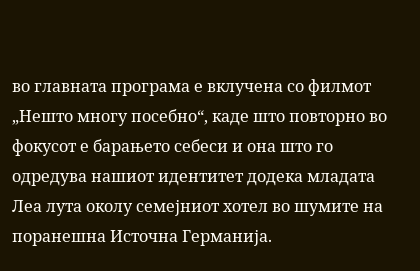во главната програма е вклучена со филмот „Нешто многу посебно“, каде што повторно во фокусот е барањето себеси и она што го одредува нашиот идентитет додека младата Леа лута околу семејниот хотел во шумите на поранешна Источна Германија.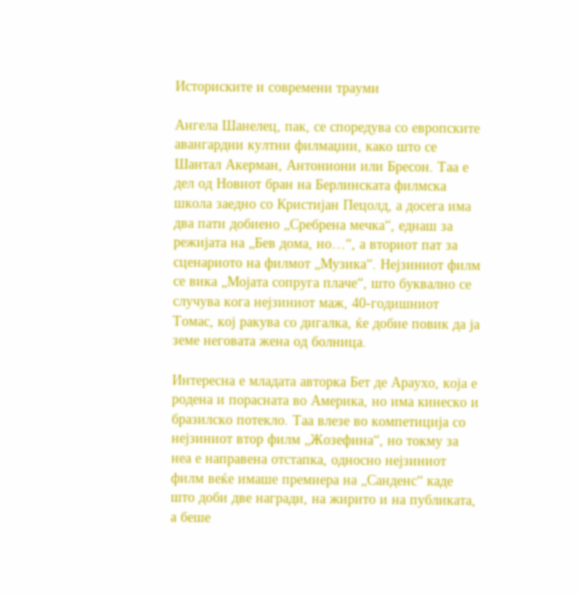Историските и современи трауми

Ангела Шанелец, пак, се споредува со европските авангардни култни филмаџии, како што се Шантал Акерман, Антониони или Бресон. Таа е дел од Новиот бран на Берлинската филмска школа заедно со Кристијан Пецолд, а досега има два пати добиено „Сребрена мечка“, еднаш за режијата на „Бев дома, но…“, а вториот пат за сценариото на филмот „Музика“. Нејзиниот филм се вика „Мојата сопруга плаче“, што буквално се случува кога нејзиниот маж, 40-годишниот Томас, кој ракува со дигалка, ќе добие повик да ја земе неговата жена од болница.

Интересна е младата авторка Бет де Араухо, која е родена и порасната во Америка, но има кинеско и бразилско потекло. Таа влезе во компетиција со нејзиниот втор филм „Жозефина“, но токму за неа е направена отстапка, односно нејзиниот филм веќе имаше премиера на „Санденс“ каде што доби две награди, на жирито и на публиката, а беше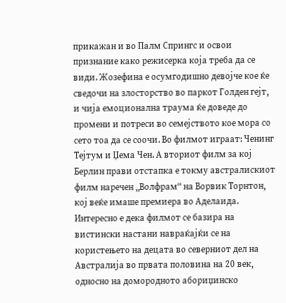прикажан и во Палм Спрингс и освои признание како режисерка која треба да се види. Жозефина е осумгодишно девојче кое ќе сведочи на злосторство во паркот Голден гејт, и чија емоционална траума ќе доведе до промени и потреси во семејството кое мора со сето тоа да се соочи. Во филмот играат: Ченинг Тејтум и Џема Чен. А вториот филм за кој Берлин прави отстапка е токму австралискиот филм наречен „Волфрам“ на Ворвик Торнтон, кој веќе имаше премиера во Аделаида. Интересно е дека филмот се базира на вистински настани навраќајќи се на користењето на децата во северниот дел на Австралија во првата половина на 20 век, односно на домородното абориџинско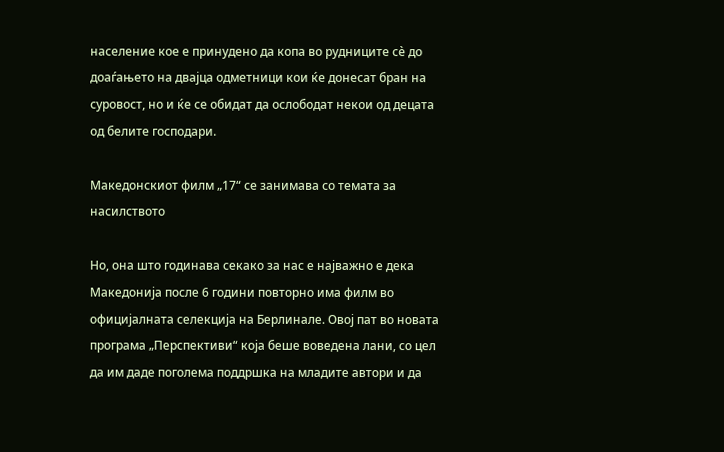население кое е принудено да копа во рудниците сè до доаѓањето на двајца одметници кои ќе донесат бран на суровост, но и ќе се обидат да ослободат некои од децата од белите господари.

Македонскиот филм „17“ се занимава со темата за насилството

Но, она што годинава секако за нас е најважно е дека Македонија после 6 години повторно има филм во официјалната селекција на Берлинале. Овој пат во новата програма „Перспективи“ која беше воведена лани, со цел да им даде поголема поддршка на младите автори и да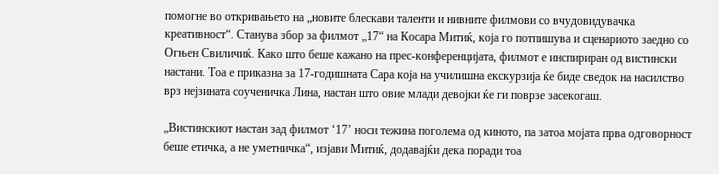помогне во откривањето на „новите блескави таленти и нивните филмови со вчудовидувачка креативност“. Станува збор за филмот „17“ на Косара Митиќ, која го потпишува и сценариото заедно со Огњен Свиличиќ. Како што беше кажано на прес-конференцијата, филмот е инспириран од вистински настани. Тоа е приказна за 17-годишната Сара која на училишна екскурзија ќе биде сведок на насилство врз нејзината соученичка Лина, настан што овие млади девојки ќе ги поврзе засекогаш.

„Вистинскиот настан зад филмот ‘17’ носи тежина поголема од киното, па затоа мојата прва одговорност беше етичка, а не уметничка“, изјави Митиќ, додавајќи дека поради тоа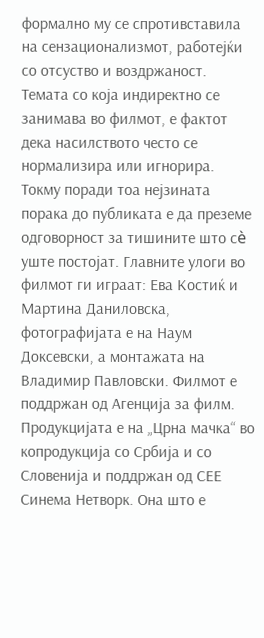формално му се спротивставила на сензационализмот, работејќи со отсуство и воздржаност. Темата со која индиректно се занимава во филмот, е фактот дека насилството често се нормализира или игнорира. Токму поради тоа нејзината порака до публиката е да преземе одговорност за тишините што сè уште постојат. Главните улоги во филмот ги играат: Ева Костиќ и Мартина Даниловска, фотографијата е на Наум Доксевски, а монтажата на Владимир Павловски. Филмот е поддржан од Агенција за филм. Продукцијата е на „Црна мачка“ во копродукција со Србија и со Словенија и поддржан од СЕЕ Синема Нетворк. Она што е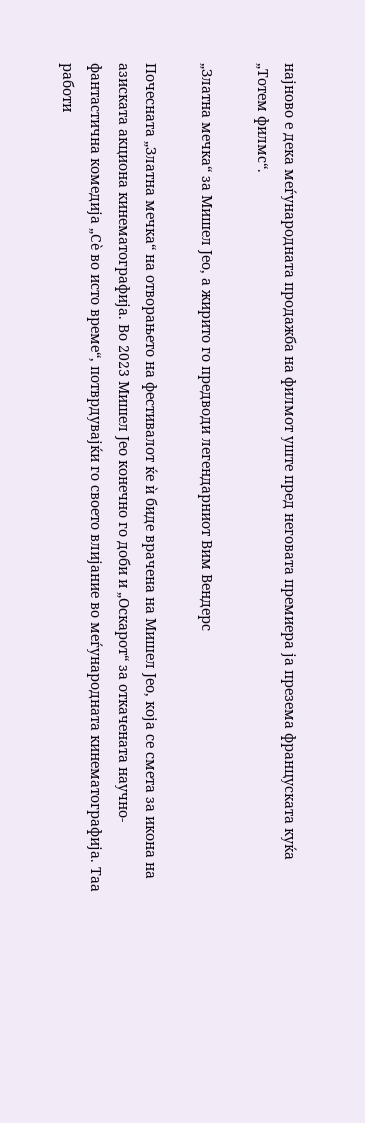најново е дека меѓународната продажба на филмот уште пред неговата премиера ја презема француската куќа „Тотем филмс“.

„Златна мечка“ за Мишел Јео, а жирито го предводи легендарниот Вим Вендерс

Почесната „Златна мечка“ на отворањето на фестивалот ќе ѝ биде врачена на Мишел Јео, која се смета за икона на азиската акциона кинематографија. Во 2023 Мишел Јео конечно го доби и „Оскарот“ за откачената научно-фантастична комедија „Сè во исто време“, потврдувајќи го своето влијание во меѓународната кинематографија. Таа работи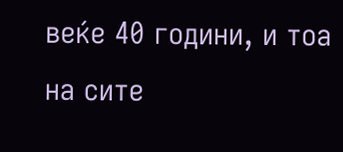веќе 40 години, и тоа на сите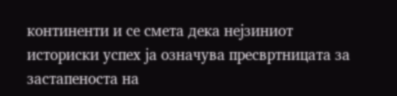континенти и се смета дека нејзиниот историски успех ја означува пресвртницата за застапеноста на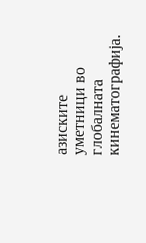азиските уметници во глобалната кинематографија.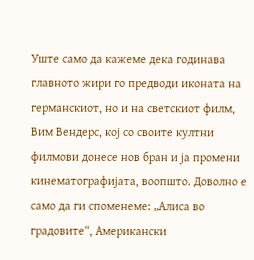Уште само да кажеме дека годинава главното жири го предводи иконата на германскиот, но и на светскиот филм, Вим Вендерс, кој со своите култни филмови донесе нов бран и ја промени кинематографијата, воопшто. Доволно е само да ги споменеме: „Алиса во градовите“, Американски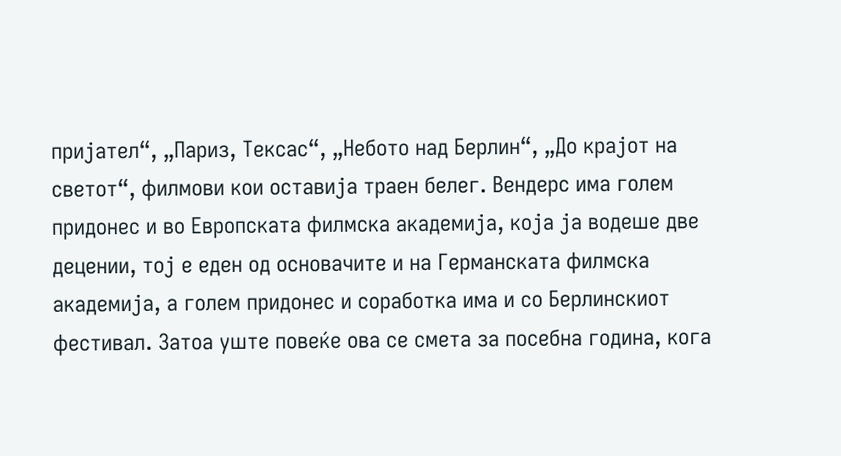пријател“, „Париз, Тексас“, „Небото над Берлин“, „До крајот на светот“, филмови кои оставија траен белег. Вендерс има голем придонес и во Европската филмска академија, која ја водеше две децении, тој е еден од основачите и на Германската филмска академија, а голем придонес и соработка има и со Берлинскиот фестивал. Затоа уште повеќе ова се смета за посебна година, кога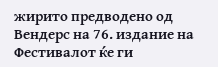жирито предводено од Вендерс на 76. издание на Фестивалот ќе ги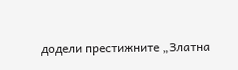додели престижните „Златна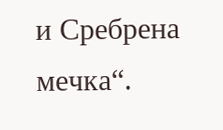и Сребрена мечка“.